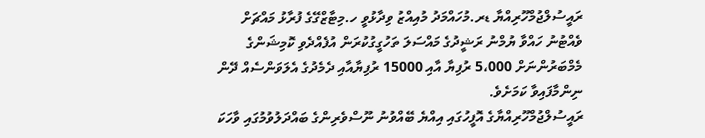ރައީސުލްޖުމްހޫރިއްޔާ ޑރ.މުހައްމަދު މުއިއްޒު ވިދާޅުވީ ހ.މިޓާޒްގޭގެ ފުރާޅު މައްޗަށް ވެއްޓުނު ހައްވާ ޔުމްނު ރަޝީދުގެ މައްސަލަ ތަހުގީގުކުރަން އުފެއްދެވި ކޮމިޝަންގެ މެމްބަރުންނަށް 5،000 ރުފިޔާ އާއި 15000 ރުފިޔާއާއި ދެމެދުގެ އެލަވަންސެއް ދޭން ނިންމާފައިވާ ކަމަށެވެ.
ރައީސުލްޖުމްހޫރިއްޔާގެ އޮފީހުގައި އިއްޔެ ބޭއްވުނު ނޫސްވެރިންގެ ބައްދަލުވުމުގައި ވާހަކަ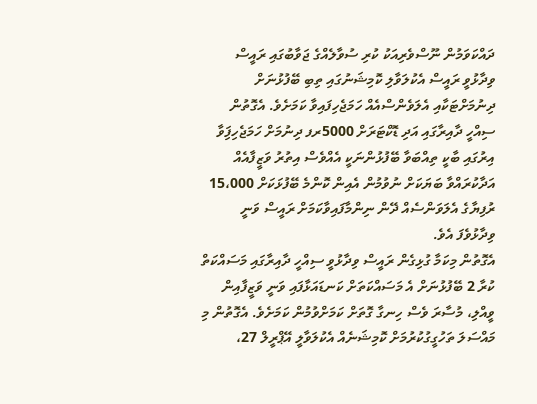ދައްކަވަމުން ނޫސްވެރިއަކު ކުރި ސުވާލެއްގެ ޖަވާބުގައި ރައީސް ވިދާޅުވީ ރައީސް އެކުލަވާލި ކޮމިޝަނުގައި ތިބި ބޭފުޅުނަށް ދިނުމަށްޓަކާއި އެލަވެންސްއެއް ހަމަޖެހިފައިވާ ކަމަށެވެ. އެގޮތުން ސިއްހީ ދާއިރާގައި އަދި ޑޮކްޓަރަށް 5000ރފ ދިނުމަށް ހަމަޖެހިފަިވާ އިރުގައި ބާކީ ތިއްބަވާ ބޭފުޅުންނަކީ އެއްވެސް އިތުރު ވަޒީފާއެއް އަދާކުރައްވާ ބަޔަކަށް ނުވުމުން އެއިން ކޮންމެ ބޭފުޅަކަށް 15،000 ރުފިޔާގެ އެލަވަންސެއް ދޭން ނިންމާފައިވާކަމަށް ރައީސް ވަނީ ވިދާޅުވެފަ އެވެ.
އެގޮތުން މިކަމާ ގުޅިގެން ރައީސް ވިދާޅުވީ ސިއްހީ ދާއިރާގައި މަސައްކަތް ކުރާ 2 ބޭފުޅުނަށް އެ މަސައްކަތަށް ކަނޑައަޅާފައި ވަނީ ވަޒީފާއިން ވީއްލި، މުސާރަ ވެސް ހިނގާ ގޮތަށް ކަމަށްވުމުން ކަމަށެވެ. އެގޮތުން މި މައްސަލަ ތަހުގީގުކުރުމަށް ކޮމިޝަނެއް އެކުލަވާލީ އޭޕްރީލް 27،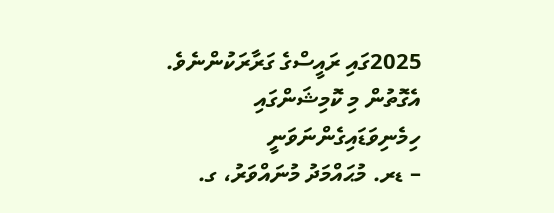2025ގައި ރައީސްގެ ގަރާރަކުންނެވެ. އެގޮތުން މި ކޮމިޝަންގައި ހިމެނިވަޑައިގެންނަވަނީ
– ޑރ. މުޙައްމަދު މުނައްވަރު، ގ.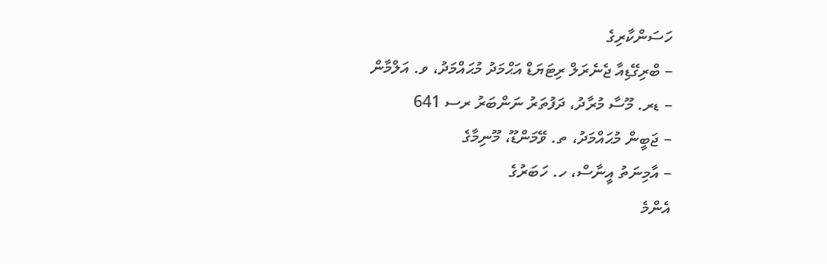ހަސަންކާރިގެ
– ބްރިގޭޑިއާ ޖެނެރަލް ރިޓަޔަޑް އަޙްމަދު މުޙައްމަދު، ވ. އަލްމާން
– ޑރ. މޫސާ މުރާދު، ދަފުތަރު ނަންބަރު ރސ 641
– ޖަބީން މުޙައްމަދު، ތ. ވޭމަންޑޫ، މޫނިމާގެ
– އާމިނަތު އީނާސް، ހ. ހަބަރުގެ
އެންމެ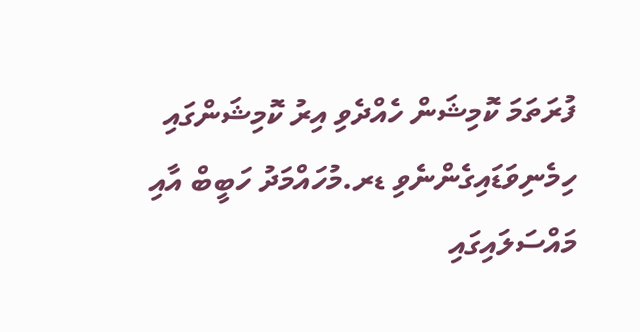ފުރަތަމަ ކޮމިޝަން ހެއްދެވި އިރު ކޮމިޝަންގައި ހިމެނިވަޑައިގެންނެވި ޑރ.މުހައްމަދު ހަބީބް އާއި މައްސަލައިގައި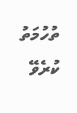ތުހުމަތު ކުރެވޭ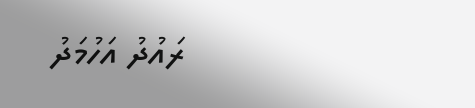ރައުދު އަހުމަދު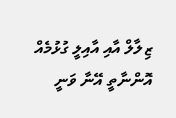ޒިލާލް އާއި އާއިލީ ގުޅުމެއް އޮންނާތީ އޭނާ ވަނީ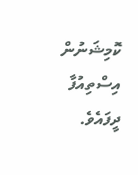ކޮމިޝަނުން އިސްތިއުފާ ދީފައެވެ.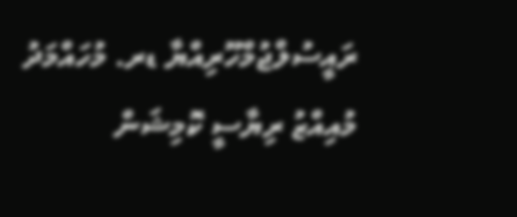ރައީސުލްޖުމްހޫރިއްޔާ ޑރ. މުހައްމަދު މުއިއްޒު ރިޔާސީ ކޮމިޝަން